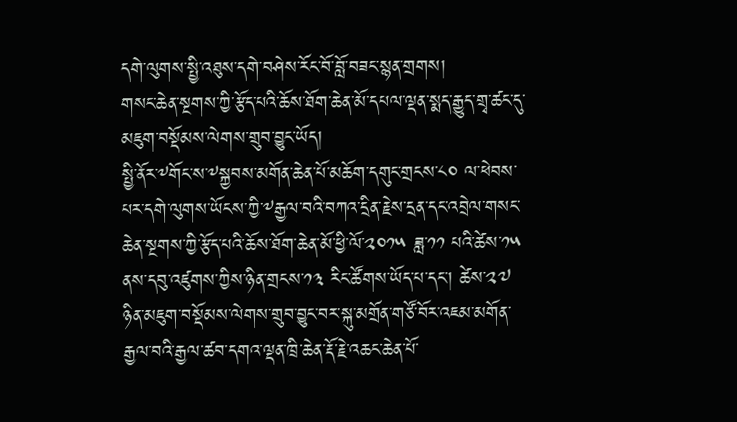དགེ་ལུགས་སྤྱི་འཐུས་དགེ་བཤེས་རོང་བོ་བློ་བཟང་སྙན་གྲགས།
གསང་ཆེན་སྔགས་ཀྱི་རྩོད་པའི་ཆོས་ཐོག་ཆེན་མོ་དཔལ་ལྡན་སྨད་རྒྱུད་གྲྭ་ཚང་དུ་མཇུག་བསྡོམས་ལེགས་གྲུབ་བྱུང་ཡོད།
སྤྱི་ནོར་༸གོང་ས་༸སྐྱབས་མགོན་ཆེན་པོ་མཆོག་དགུང་གྲངས་༨༠ ལ་ཕེབས་པར་དགེ་ལུགས་ཡོངས་ཀྱི་༸རྒྱལ་བའི་བཀའ་དྲིན་རྗེས་དྲན་དང་འབྲེལ་གསང་ཆེན་སྔགས་ཀྱི་རྩོད་པའི་ཆོས་ཐོག་ཆེན་མོ་ཕྱི་ལོ་༢༠༡༥ ཟླ་༡༡ པའི་ཚེས་༡༥ ནས་དབུ་འཛུགས་ཀྱིས་ཉིན་གྲངས་༡༣ རིང་ཚོགས་ཡོད་པ་དང་། ཚེས་༢༧ ཉིན་མཇུག་བསྡོམས་ལེགས་གྲུབ་བྱུང་བར་སྐུ་མགྲོན་གཙོ་བོར་འཇམ་མགོན་རྒྱལ་བའི་རྒྱལ་ཚབ་དགའ་ལྡན་ཁྲི་ཆེན་རྡོ་རྗེ་འཆང་ཆེན་པོ་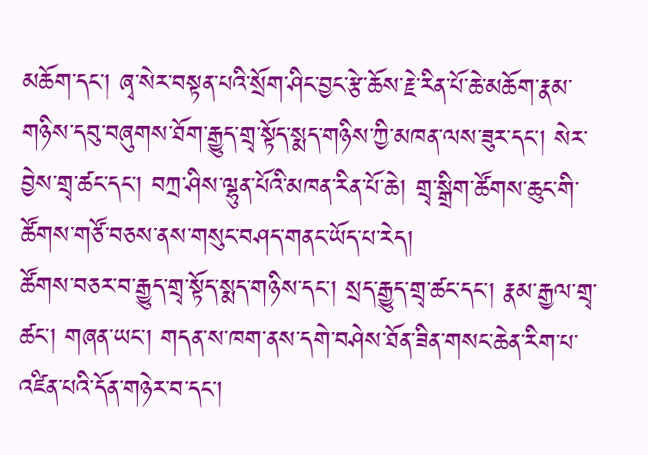མཆོག་དང་། ཞྭ་སེར་བསྟན་པའི་སྲོག་ཤིང་བྱང་རྩེ་ཆོས་རྗེ་རིན་པོ་ཆེ་མཆོག་རྣམ་གཉིས་དབུ་བཞུགས་ཐོག་རྒྱུད་གྲྭ་སྟོད་སྨད་གཉིས་ཀྱི་མཁན་ལས་ཟུར་དང་། སེར་བྱེས་གྲྭ་ཚང་དང་། བཀྲ་ཤིས་ལྷུན་པོའི་མཁན་རིན་པོ་ཆེ། གྲྭ་སྒྲིག་ཚོགས་ཆུང་གི་ཚོགས་གཙོ་བཅས་ནས་གསུང་བཤད་གནང་ཡོད་པ་རེད།
ཚོགས་བཅར་བ་རྒྱུད་གྲྭ་སྟོད་སྨད་གཉིས་དང་། སྲད་རྒྱུད་གྲྭ་ཚང་དང་། རྣམ་རྒྱལ་གྲྭ་ཚང་། གཞན་ཡང་། གདན་ས་ཁག་ནས་དགེ་བཤེས་ཐོན་ཟིན་གསང་ཆེན་རིག་པ་འཛིན་པའི་དོན་གཉེར་བ་དང་།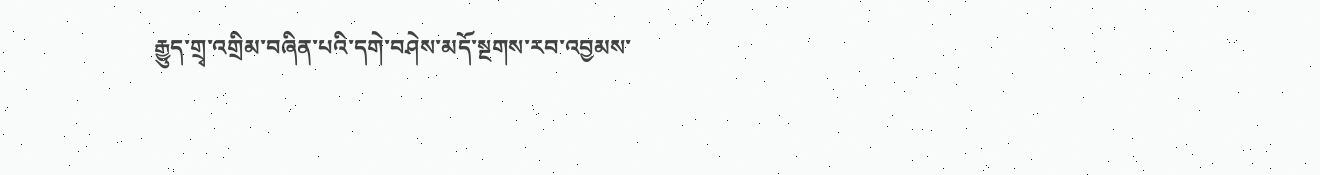རྒྱུད་གྲྭ་འགྲིམ་བཞིན་པའི་དགེ་བཤེས་མདོ་སྔགས་རབ་འབྱམས་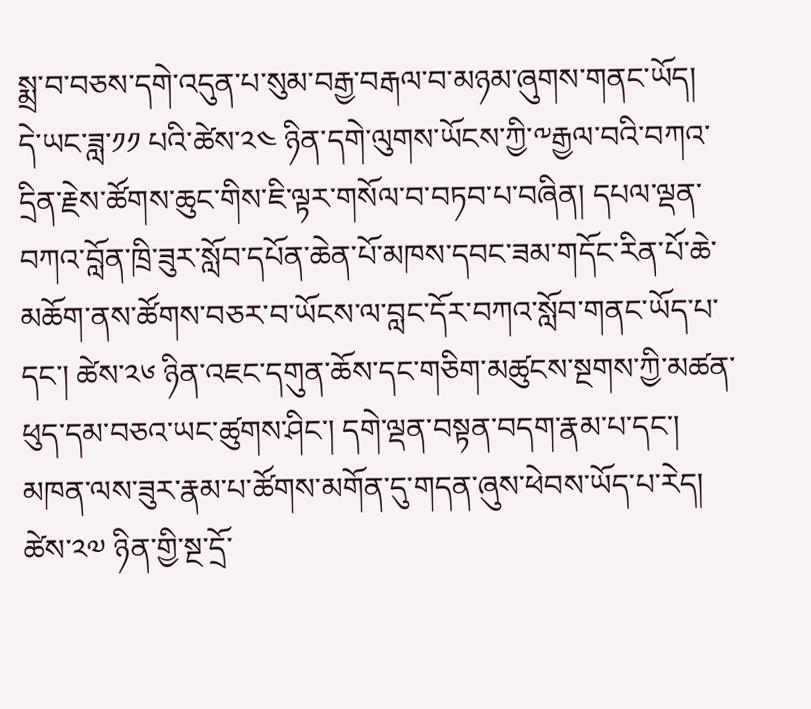སྨྲ་བ་བཅས་དགེ་འདུན་པ་སུམ་བརྒྱ་བརྒལ་བ་མཉམ་ཞུགས་གནང་ཡོད།
དེ་ཡང་ཟླ་༡༡ པའི་ཚེས་༢༤ ཉིན་དགེ་ལུགས་ཡོངས་ཀྱི་༸རྒྱལ་བའི་བཀའ་དྲིན་རྗེས་ཚོགས་ཆུང་གིས་ཇི་ལྟར་གསོལ་བ་བཏབ་པ་བཞིན། དཔལ་ལྡན་བཀའ་བློན་ཁྲི་ཟུར་སློབ་དཔོན་ཆེན་པོ་མཁས་དབང་ཟམ་གདོང་རིན་པོ་ཆེ་མཆོག་ནས་ཚོགས་བཅར་བ་ཡོངས་ལ་བླང་དོར་བཀའ་སློབ་གནང་ཡོད་པ་དང་། ཚེས་༢༦ ཉིན་འཇང་དགུན་ཆོས་དང་གཅིག་མཚུངས་སྔགས་ཀྱི་མཚན་ཕུད་དམ་བཅའ་ཡང་ཚུགས་ཤིང་། དགེ་ལྡན་བསྟན་བདག་རྣམ་པ་དང་། མཁན་ལས་ཟུར་རྣམ་པ་ཚོགས་མགོན་དུ་གདན་ཞུས་ཕེབས་ཡོད་པ་རེད།
ཚེས་༢༧ ཉིན་གྱི་སྔ་དྲོ་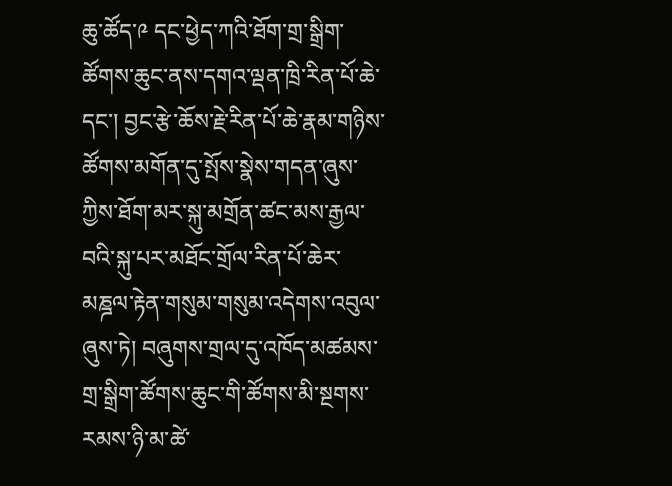ཆུ་ཚོད་༩ དང་ཕྱེད་ཀའི་ཐོག་གྲ་སྒྲིག་ཚོགས་ཆུང་ནས་དགའ་ལྡན་ཁྲི་རིན་པོ་ཆེ་དང་། བྱང་རྩེ་ཆོས་རྗེ་རིན་པོ་ཆེ་རྣམ་གཉིས་ཚོགས་མགོན་དུ་སྤོས་སྣེས་གདན་ཞུས་ཀྱིས་ཐོག་མར་སྐུ་མགྲོན་ཚང་མས་རྒྱལ་བའི་སྐུ་པར་མཐོང་གྲོལ་རིན་པོ་ཆེར་མཎྜལ་རྟེན་གསུམ་གསུམ་འདེགས་འབུལ་ཞུས་ཏེ། བཞུགས་གྲལ་དུ་འཁོད་མཚམས་གྲ་སྒྲིག་ཚོགས་ཆུང་གི་ཚོགས་མི་སྔགས་རམས་ཉི་མ་ཚེ་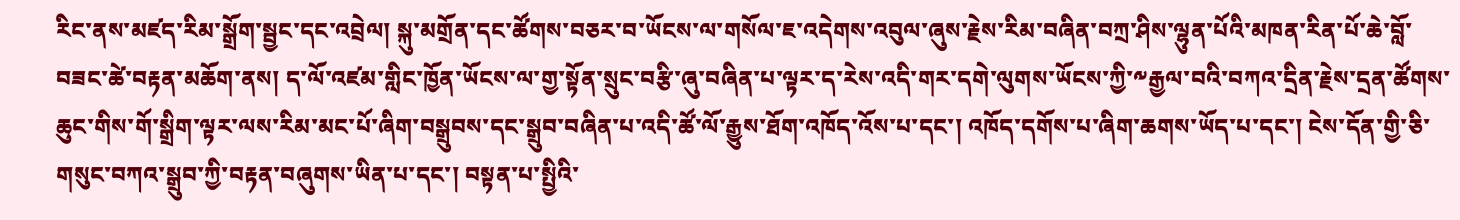རིང་ནས་མཛད་རིམ་སྒྲོག་སྦྱང་དང་འབྲེལ། སྐུ་མགྲོན་དང་ཚོགས་བཅར་བ་ཡོངས་ལ་གསོལ་ཇ་འདེགས་འབུལ་ཞུས་རྗེས་རིམ་བཞིན་བཀྲ་ཤིས་ལྷུན་པོའི་མཁན་རིན་པོ་ཆེ་བློ་བཟང་ཚེ་བརྟན་མཆོག་ནས། ད་ལོ་འཛམ་གླིང་ཁྱོན་ཡོངས་ལ་གྱ་སྟོན་སྲུང་བརྩི་ཞུ་བཞིན་པ་ལྟར་ད་རེས་འདི་གར་དགེ་ལུགས་ཡོངས་ཀྱི་༸རྒྱལ་བའི་བཀའ་དྲིན་རྗེས་དྲན་ཚོགས་ཆུང་གིས་གོ་སྒྲིག་ལྟར་ལས་རིམ་མང་པོ་ཞིག་བསྒྲུབས་དང་སྒྲུབ་བཞིན་པ་འདི་ཚོ་ལོ་རྒྱུས་ཐོག་འཁོད་འོས་པ་དང་། འཁོད་དགོས་པ་ཞིག་ཆགས་ཡོད་པ་དང་། ངེས་དོན་གྱི་ཅི་གསུང་བཀའ་སྒྲུབ་ཀྱི་བརྟན་བཞུགས་ཡིན་པ་དང་། བསྟན་པ་སྤྱིའི་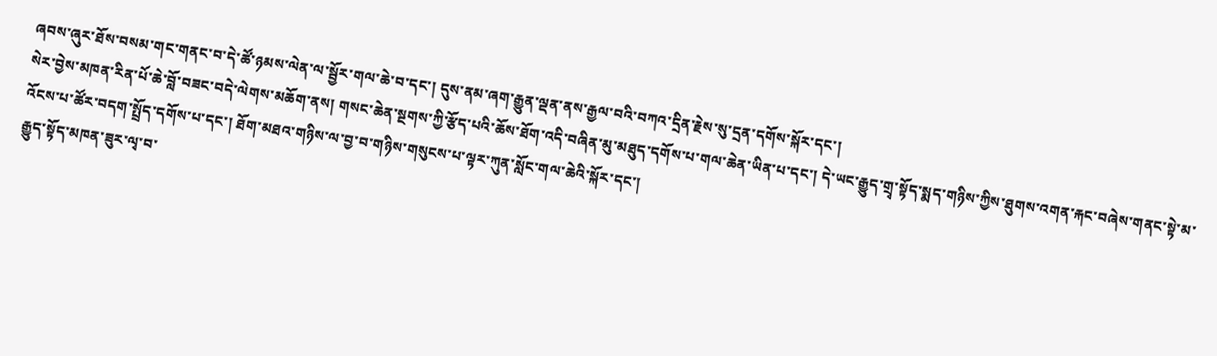ཞབས་ཞུར་ཐོས་བསམ་གང་གནང་བ་དེ་ཚོ་ཉམས་ལེན་ལ་སྦྱོར་གལ་ཆེ་བ་དང་། དུས་ནམ་ཞག་རྒྱུན་ལྡན་ནས་རྒྱལ་བའི་བཀའ་དྲིན་རྗེས་སུ་དྲན་དགོས་སྐོར་དང་།
སེར་བྱེས་མཁན་རིན་པོ་ཆེ་བློ་བཟང་བདེ་ལེགས་མཆོག་ནས། གསང་ཆེན་སྔགས་ཀྱི་རྩོད་པའི་ཆོས་ཐོག་འདི་བཞིན་མུ་མཐུད་དགོས་པ་གལ་ཆེན་ཡིན་པ་དང་། དེ་ཡང་རྒྱུད་གྲྭ་སྟོད་སྨད་གཉིས་ཀྱིས་ཐུགས་འགན་རྐང་བཞེས་གནང་སྟེ་མ་འོངས་པ་ཚོར་བདག་སྤྲོད་དགོས་པ་དང་། ཐོག་མཐའ་གཉིས་ལ་བྱ་བ་གཉིས་གསུངས་པ་ལྟར་ཀུན་སློང་གལ་ཆེའི་སྐོར་དང་།
རྒྱུད་སྟོད་མཁན་ཟུར་ལྭ་བ་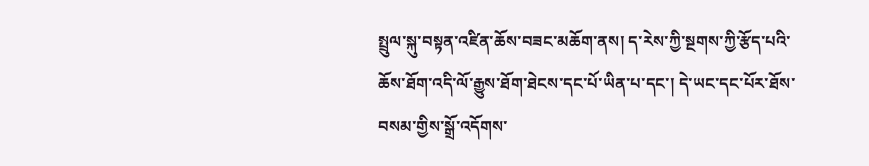སྤྲུལ་སྐུ་བསྟན་འཛིན་ཆོས་བཟང་མཆོག་ནས། ད་རེས་ཀྱི་སྔགས་ཀྱི་རྩོད་པའི་ཆོས་ཐོག་འདི་ལོ་རྒྱུས་ཐོག་ཐེངས་དང་པོ་ཡིན་པ་དང་། དེ་ཡང་དང་པོར་ཐོས་བསམ་གྱིས་སྒྲོ་འདོགས་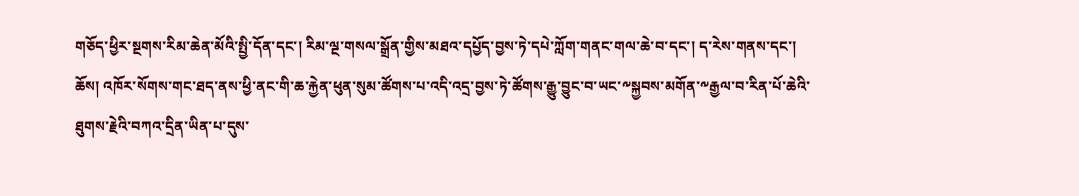གཅོད་ཕྱིར་སྔགས་རིམ་ཆེན་མོའི་སྤྱི་དོན་དང་། རིམ་ལྔ་གསལ་སྒྲོན་གྱིས་མཐའ་དཔྱོད་བྱས་ཏེ་དཔེ་ཀློག་གནང་གལ་ཆེ་བ་དང་། ད་རེས་གནས་དང་། ཆོས། འཁོར་སོགས་གང་ཐད་ནས་ཕྱི་ནང་གི་ཆ་རྐྱེན་ཕུན་སུམ་ཚོགས་པ་འདི་འདྲ་བྱས་ཏེ་ཚོགས་རྒྱུ་བྱུང་བ་ཡང་༸སྐྱབས་མགོན་༸རྒྱལ་བ་རིན་པོ་ཆེའི་ཐུགས་རྗེའི་བཀའ་དྲིན་ཡིན་པ་དུས་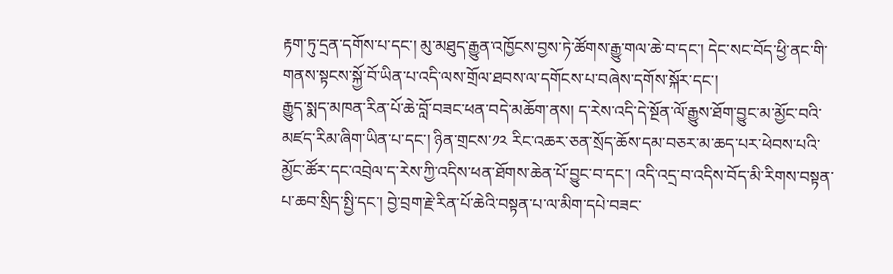རྟག་ཏུ་དྲན་དགོས་པ་དང་། མུ་མཐུད་རྒྱུན་འཁྱོངས་བྱས་ཏེ་ཚོགས་རྒྱུ་གལ་ཆེ་བ་དང་། དེང་སང་བོད་ཕྱི་ནང་གི་གནས་སྟངས་སྐྱོ་བོ་ཡིན་པ་འདི་ལས་གྲོལ་ཐབས་ལ་དགོངས་པ་བཞེས་དགོས་སྐོར་དང་།
རྒྱུད་སྨད་མཁན་རིན་པོ་ཆེ་བློ་བཟང་ཕན་བདེ་མཆོག་ནས། ད་རེས་འདི་དེ་སྔོན་ལོ་རྒྱུས་ཐོག་བྱུང་མ་མྱོང་བའི་མཛད་རིམ་ཞིག་ཡིན་པ་དང་། ཉིན་གྲངས་༡༢ རིང་འཆར་ཅན་སྲོད་ཆོས་དམ་བཅར་མ་ཆད་པར་ཕེབས་པའི་མྱོང་ཚོར་དང་འབྲེལ་ད་རེས་ཀྱི་འདིས་ཕན་ཐོགས་ཆེན་པོ་བྱུང་བ་དང་། འདི་འདྲ་བ་འདིས་བོད་མི་རིགས་བསྟན་པ་ཆབ་སྲིད་སྤྱི་དང་། བྱེ་བྲག་རྗེ་རིན་པོ་ཆེའི་བསྟན་པ་ལ་མིག་དཔེ་བཟང་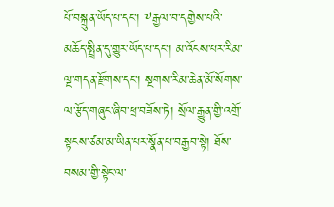པོ་བསྐྲུན་ཡོད་པ་དང་། ༸རྒྱལ་བ་དགྱེས་པའི་མཆོད་སྤྲིན་དུ་གྱུར་ཡོད་པ་དང་། མ་འོངས་པར་རིམ་ལྔ་གདན་རྫོགས་དང་། སྔགས་རིམ་ཆེན་མོ་སོགས་ལ་རྩོད་གཞུང་ཞིབ་ཕྲ་བཟོས་ཏེ། སྲོལ་རྒྱུན་གྱི་འགྲོ་སྟངས་ཙམ་མ་ཡིན་པར་སྣོན་པ་བརྒྱབ་སྟེ། ཐོས་བསམ་གྱི་སྟེང་ལ་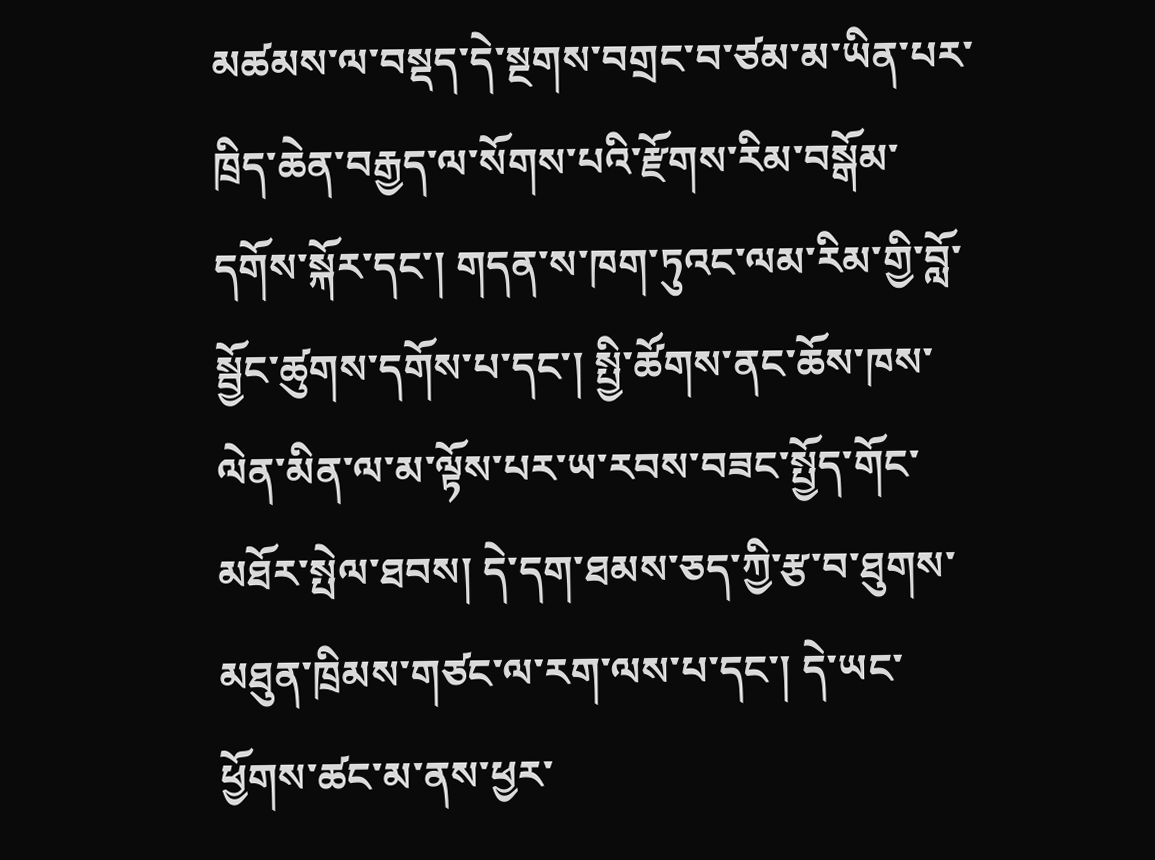མཚམས་ལ་བསྡད་དེ་སྔགས་བགྲང་བ་ཙམ་མ་ཡིན་པར་ཁྲིད་ཆེན་བརྒྱད་ལ་སོགས་པའི་རྫོགས་རིམ་བསྒོམ་དགོས་སྐོར་དང་། གདན་ས་ཁག་ཏུའང་ལམ་རིམ་གྱི་བློ་སྦྱོང་ཚུགས་དགོས་པ་དང་། སྤྱི་ཚོགས་ནང་ཆོས་ཁས་ལེན་མིན་ལ་མ་ལྟོས་པར་ཡ་རབས་བཟང་སྤྱོད་གོང་མཐོར་སྤེལ་ཐབས། དེ་དག་ཐམས་ཅད་ཀྱི་རྩ་བ་ཐུགས་མཐུན་ཁྲིམས་གཙང་ལ་རག་ལས་པ་དང་། དེ་ཡང་ཕྱོགས་ཚང་མ་ནས་ཕྱར་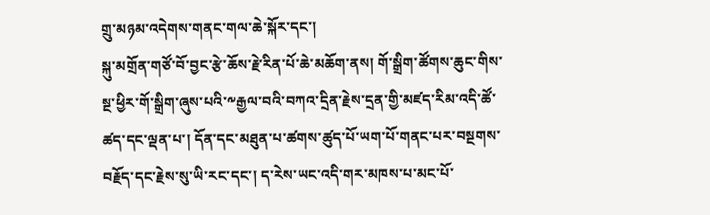གྲུ་མཉམ་འདེགས་གནང་གལ་ཆེ་སྐོར་དང་།
སྐུ་མགྲོན་གཙོ་བོ་བྱང་རྩེ་ཆོས་རྗེ་རིན་པོ་ཆེ་མཆོག་ནས། གོ་སྒྲིག་ཚོགས་ཆུང་གིས་སྔ་ཕྱིར་གོ་སྒྲིག་ཞུས་པའི་༸རྒྱལ་བའི་བཀའ་དྲིན་རྗེས་དྲན་གྱི་མཛད་རིམ་འདི་ཚོ་ཚད་དང་ལྡན་པ་། དོན་དང་མཐུན་པ་ཚགས་ཚུད་པོ་ཡག་པོ་གནང་པར་བསྔགས་བརྗོད་དང་རྗེས་སུ་ཡི་རང་དང་། ད་རེས་ཡང་འདི་གར་མཁས་པ་མང་པོ་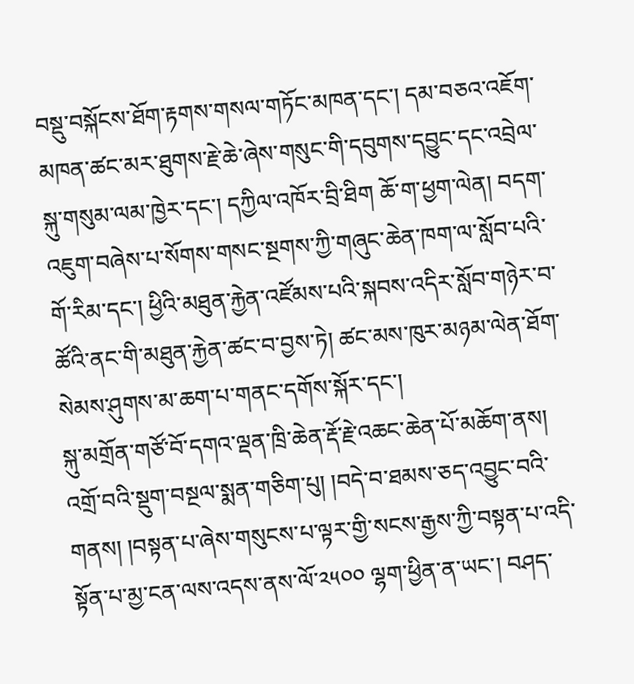བསྡུ་བསྐོངས་ཐོག་རྟགས་གསལ་གཏོང་མཁན་དང་། དམ་བཅའ་འཇོག་མཁན་ཚང་མར་ཐུགས་རྗེ་ཆེ་ཞེས་གསུང་གི་དབུགས་དབྱུང་དང་འབྲེལ་སྐུ་གསུམ་ལམ་ཁྱེར་དང་། དཀྱིལ་འཁོར་བྲི་ཐིག ཆོ་ག་ཕྱག་ལེན། བདག་འཇུག་བཞེས་པ་སོགས་གསང་སྔགས་ཀྱི་གཞུང་ཆེན་ཁག་ལ་སློབ་པའི་གོ་རིམ་དང་། ཕྱིའི་མཐུན་རྐྱེན་འཛོམས་པའི་སྐབས་འདིར་སློབ་གཉེར་བ་ཚོའི་ནང་གི་མཐུན་རྐྱེན་ཚང་བ་བྱས་ཏེ། ཚང་མས་ཁུར་མཉམ་ལེན་ཐོག་སེམས་ཤུགས་མ་ཆག་པ་གནང་དགོས་སྐོར་དང་།
སྐུ་མགྲོན་གཙོ་བོ་དགའ་ལྡན་ཁྲི་ཆེན་རྡོ་རྗེ་འཆང་ཆེན་པོ་མཆོག་ནས། འགྲོ་བའི་སྡུག་བསྔལ་སྨན་གཅིག་པུ། །བདེ་བ་ཐམས་ཅད་འབྱུང་བའི་གནས། །བསྟན་པ་ཞེས་གསུངས་པ་ལྟར་གྱི་སངས་རྒྱས་ཀྱི་བསྟན་པ་འདི་སྟོན་པ་མྱ་ངན་ལས་འདས་ནས་ལོ་༢༥༠༠ ལྷག་ཕྱིན་ན་ཡང་། བཤད་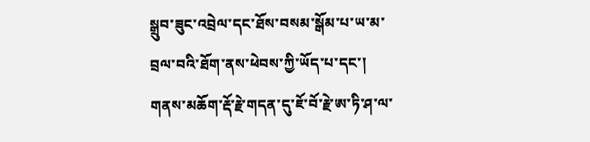སྒྲུབ་ཟུང་འབྲེལ་དང་ཐོས་བསམ་སྒོམ་པ་ཡ་མ་བྲལ་བའི་ཐོག་ནས་ཕེབས་ཀྱི་ཡོད་པ་དང་། གནས་མཆོག་རྡོ་རྗེ་གདན་དུ་ཇོ་བོ་རྗེ་ཨ་ཏི་ཤ་ལ་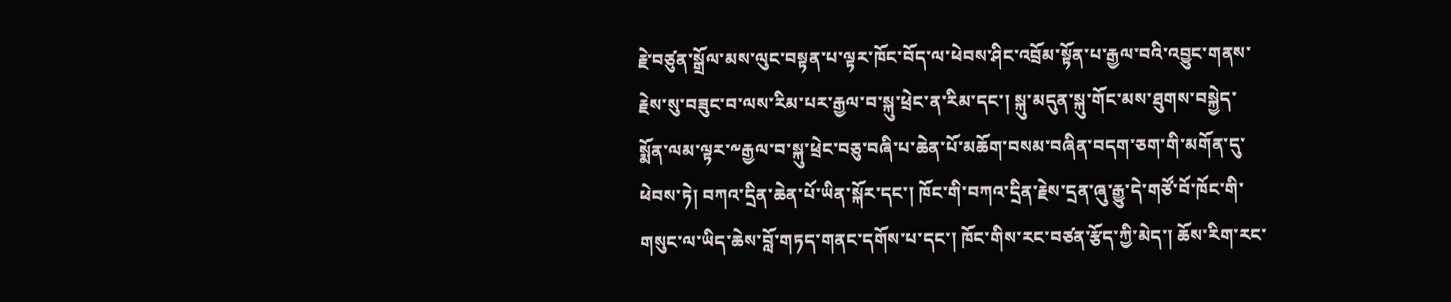རྗེ་བཙུན་སྒྲོལ་མས་ལུང་བསྟན་པ་ལྟར་ཁོང་བོད་ལ་ཕེབས་ཤིང་འབྲོམ་སྟོན་པ་རྒྱལ་བའི་འབྱུང་གནས་རྗེས་སུ་བཟུང་བ་ལས་རིམ་པར་རྒྱལ་བ་སྐུ་ཕྲེང་ན་རིམ་དང་། སྐུ་མདུན་སྐུ་གོང་མས་ཐུགས་བསྐྱེད་སྨོན་ལམ་ལྟར་༸རྒྱལ་བ་སྐུ་ཕྲེང་བཅུ་བཞི་པ་ཆེན་པོ་མཆོག་བསམ་བཞིན་བདག་ཅག་གི་མགོན་དུ་ཕེབས་ཏེ། བཀའ་དྲིན་ཆེན་པོ་ཡིན་སྐོར་དང་། ཁོང་གི་བཀའ་དྲིན་རྗེས་དྲན་ཞུ་རྒྱུ་དེ་གཙོ་བོ་ཁོང་གི་གསུང་ལ་ཡིད་ཆེས་བློ་གཏད་གནང་དགོས་པ་དང་། ཁོང་གིས་རང་བཙན་རྩོད་ཀྱི་མེད་། ཆོས་རིག་རང་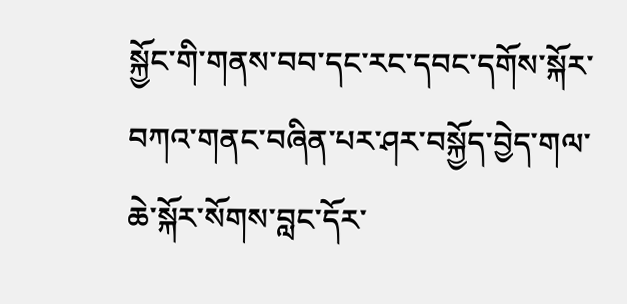སྐྱོང་གི་གནས་བབ་དང་རང་དབང་དགོས་སྐོར་བཀའ་གནང་བཞིན་པར་ཤར་བསྐྱོད་བྱེད་གལ་ཆེ་སྐོར་སོགས་བླང་དོར་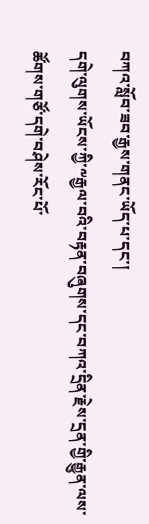བཀའ་སློབ་ཟབ་རྒྱས་གནང་ཡོད་པ་དང་།
དགེ་ལུགས་ཡོངས་ཀྱི་༸རྒྱལ་བའི་བརྟན་བཞུགས་དང་བཀའ་དྲིན་རྗེས་དྲན་གྱི་རྒྱུན་ལས་ཚོགས་གཙོ་དགེ་བཤེས་རོང་པོ་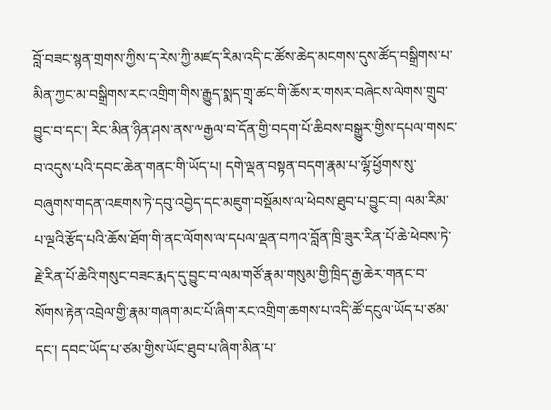བློ་བཟང་སྙན་གྲགས་ཀྱིས་ད་རེས་ཀྱི་མཛད་རིམ་འདི་ང་ཚོས་ཆེད་མངགས་དུས་ཚོད་བསྒྲིགས་པ་མིན་ཀྱང་མ་བསྒྲིགས་རང་འགྲིག་གིས་རྒྱུད་སྨད་གྲྭ་ཚང་གི་ཆོས་ར་གསར་བཞེངས་ལེགས་གྲུབ་བྱུང་བ་དང་། རིང་མིན་ཉིན་ཤས་ནས་༸རྒྱལ་བ་དོན་གྱི་བདག་པོ་ཆིབས་བསྒྱུར་གྱིས་དཔལ་གསང་བ་འདུས་པའི་དབང་ཆེན་གནང་གི་ཡོད་པ། དགེ་ལྡན་བསྟན་བདག་རྣམ་པ་ལྷོ་ཕྱོགས་སུ་བཞུགས་གདན་འཇགས་ཏེ་དབུ་འབྱེད་དང་མཇུག་བསྡོམས་ལ་ཕེབས་ཐུབ་པ་བྱུང་བ། ལམ་རིམ་པ་ལྔའི་རྩོད་པའི་ཆོས་ཐོག་གི་ནང་ལོགས་ལ་དཔལ་ལྡན་བཀའ་བློན་ཁྲི་ཟུར་རིན་པོ་ཆེ་ཕེབས་ཏེ་རྗེ་རིན་པོ་ཆེའི་གསུང་བཟང་རྨད་དུ་བྱུང་བ་ལམ་གཙོ་རྣམ་གསུམ་གྱི་ཁྲིད་རྒྱ་ཆེར་གནང་བ་སོགས་རྟེན་འབྲེལ་གྱི་རྣམ་གཞག་མང་པོ་ཞིག་རང་འགྲིག་ཆགས་པ་འདི་ཚོ་དངུལ་ཡོད་པ་ཙམ་དང་། དབང་ཡོད་པ་ཙམ་གྱིས་ཡོང་ཐུབ་པ་ཞིག་མིན་པ་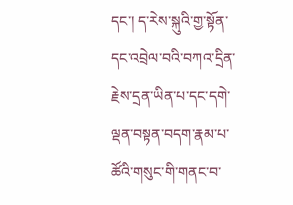དང་། ད་རེས་སྐུའི་གྱ་སྟོན་དང་འབྲེལ་བའི་བཀའ་དྲིན་རྗེས་དྲན་ཡིན་པ་དང་དགེ་ལྡན་བསྟན་བདག་རྣམ་པ་ཚོའི་གསུང་གི་གནང་བ་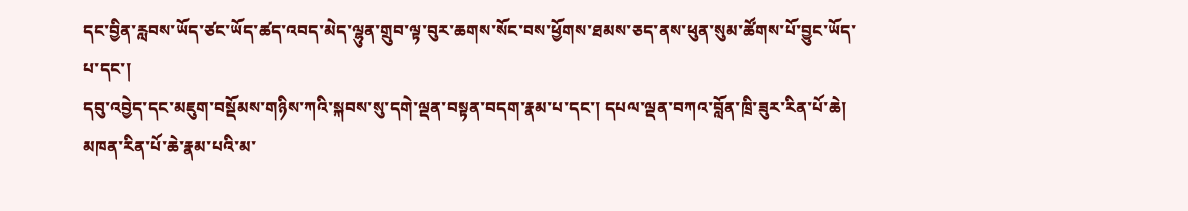དང་བྱིན་རླབས་ཡོད་ཙང་ཡོད་ཚད་འབད་མེད་ལྷུན་གྲུབ་ལྟ་བུར་ཆགས་སོང་བས་ཕྱོགས་ཐམས་ཅད་ནས་ཕུན་སུམ་ཚོགས་པོ་བྱུང་ཡོད་པ་དང་།
དབུ་འབྱེད་དང་མཇུག་བསྡོམས་གཉིས་ཀའི་སྐབས་སུ་དགེ་ལྡན་བསྟན་བདག་རྣམ་པ་དང་། དཔལ་ལྡན་བཀའ་བློན་ཁྲི་ཟུར་རིན་པོ་ཆེ། མཁན་རིན་པོ་ཆེ་རྣམ་པའི་མ་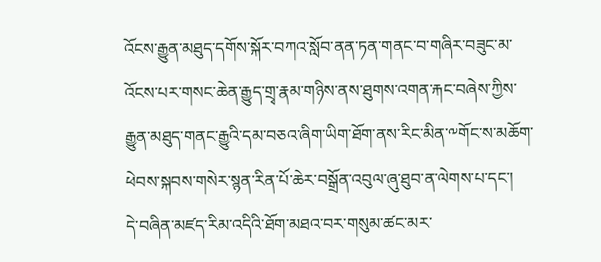འོངས་རྒྱུན་མཐུད་དགོས་སྐོར་བཀའ་སློབ་ནན་ཏན་གནང་བ་གཞིར་བཟུང་མ་འོངས་པར་གསང་ཆེན་རྒྱུད་གྲྭ་རྣམ་གཉིས་ནས་ཐུགས་འགན་རྐང་བཞེས་ཀྱིས་རྒྱུན་མཐུད་གནང་རྒྱུའི་དམ་བཅའ་ཞིག་ཡིག་ཐོག་ནས་རིང་མིན་༸གོང་ས་མཆོག་ཕེབས་སྐབས་གསེར་སྙན་རིན་པོ་ཆེར་བསྒྲོན་འབུལ་ཞུ་ཐུབ་ན་ལེགས་པ་དང་།
དེ་བཞིན་མཛད་རིམ་འདིའི་ཐོག་མཐའ་བར་གསུམ་ཚང་མར་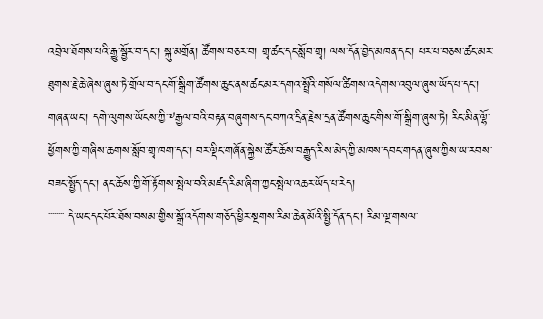འབྲེལ་ཐོགས་པའི་རྒྱུ་སྦྱོར་བ་དང་། སྐུ་མགྲོན། ཚོགས་བཅར་བ། གྲྭ་ཚང་དང་སློབ་གྲྭ། ལས་དོན་བྱེད་མཁན་དང་། པར་པ་བཅས་ཚང་མར་ཐུགས་རྗེ་ཆེ་ཞེས་ཞུས་ཏེ་གྲོལ་བ་དང་གོ་སྒྲིག་ཚོགས་ཆུང་ནས་ཚང་མར་དགའ་སྤྲོའི་གསོལ་ཚིགས་འདེགས་འབུལ་ཞུས་ཡོད་པ་དང་། གཞན་ཡང་། དགེ་ལུགས་ཡོངས་ཀྱི་༸རྒྱལ་བའི་བརྟན་བཞུགས་དང་བཀའ་དྲིན་རྗེས་དྲན་ཚོགས་ཆུང་གིས་གོ་སྒྲིག་ཞུས་ཏེ། རིང་མིན་ལྷོ་ཕྱོགས་ཀྱི་གཞིས་ཆགས་སློབ་གྲྭ་ཁག་དང་། བར་ལྡིང་གཞོན་སྐྱེས་ཚོར་ཆོས་བརྒྱུད་རིས་མེད་ཀྱི་མཁས་དབང་གདན་ཞུས་ཀྱིས་ཡ་རབས་བཟང་སྤྱོད་དང་། ནང་ཆོས་ཀྱི་གོ་རྟོགས་སྤེལ་བའི་མཛད་རིམ་ཞིག་ཀྱང་སྤེལ་འཆར་ཡོད་པ་རེད།
་་་་་་་་ དེ་ཡང་དང་པོར་ཐོས་བསམ་གྱིས་སྒྲོ་འདོགས་གཅོད་ཕྱིར་སྔགས་རིམ་ཆེན་མོའི་སྤྱི་དོན་དང་། རིམ་ལྔ་གསལ་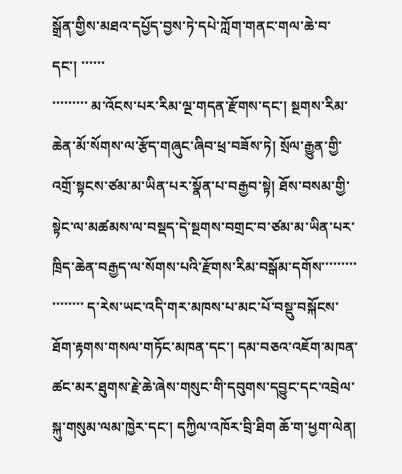སྒྲོན་གྱིས་མཐའ་དཔྱོད་བྱས་ཏེ་དཔེ་ཀློག་གནང་གལ་ཆེ་བ་དང་། ་་་་་་
་་་་་་་་་ མ་འོངས་པར་རིམ་ལྔ་གདན་རྫོགས་དང་། སྔགས་རིམ་ཆེན་མོ་སོགས་ལ་རྩོད་གཞུང་ཞིབ་ཕྲ་བཟོས་ཏེ། སྲོལ་རྒྱུན་གྱི་འགྲོ་སྟངས་ཙམ་མ་ཡིན་པར་སྣོན་པ་བརྒྱབ་སྟེ། ཐོས་བསམ་གྱི་སྟེང་ལ་མཚམས་ལ་བསྡད་དེ་སྔགས་བགྲང་བ་ཙམ་མ་ཡིན་པར་ཁྲིད་ཆེན་བརྒྱད་ལ་སོགས་པའི་རྫོགས་རིམ་བསྒོམ་དགོས་་་་་་་་་
་་་་་་་་ ད་རེས་ཡང་འདི་གར་མཁས་པ་མང་པོ་བསྡུ་བསྐོངས་ཐོག་རྟགས་གསལ་གཏོང་མཁན་དང་། དམ་བཅའ་འཇོག་མཁན་ཚང་མར་ཐུགས་རྗེ་ཆེ་ཞེས་གསུང་གི་དབུགས་དབྱུང་དང་འབྲེལ་སྐུ་གསུམ་ལམ་ཁྱེར་དང་། དཀྱིལ་འཁོར་བྲི་ཐིག ཆོ་ག་ཕྱག་ལེན།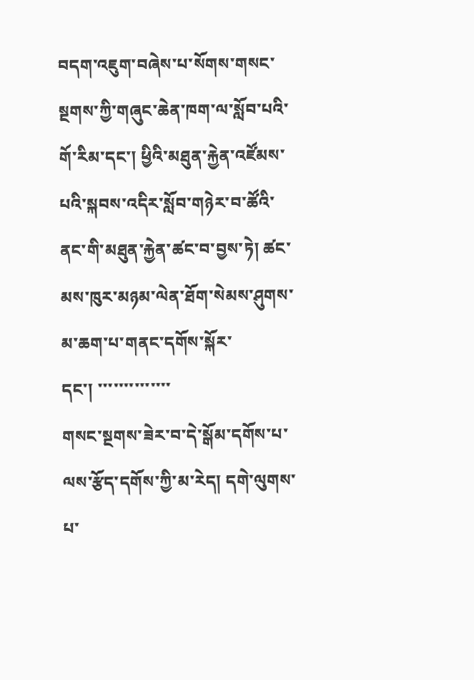བདག་འཇུག་བཞེས་པ་སོགས་གསང་སྔགས་ཀྱི་གཞུང་ཆེན་ཁག་ལ་སློབ་པའི་གོ་རིམ་དང་། ཕྱིའི་མཐུན་རྐྱེན་འཛོམས་པའི་སྐབས་འདིར་སློབ་གཉེར་བ་ཚོའི་ནང་གི་མཐུན་རྐྱེན་ཚང་བ་བྱས་ཏེ། ཚང་མས་ཁུར་མཉམ་ལེན་ཐོག་སེམས་ཤུགས་མ་ཆག་པ་གནང་དགོས་སྐོར་དང་། ་་་་་་་་་་་་་་
གསང་སྔགས་ཟེར་བ་དེ་སྒོམ་དགོས་པ་ལས་རྩོད་དགོས་ཀྱི་མ་རེད། དགེ་ལུགས་པ་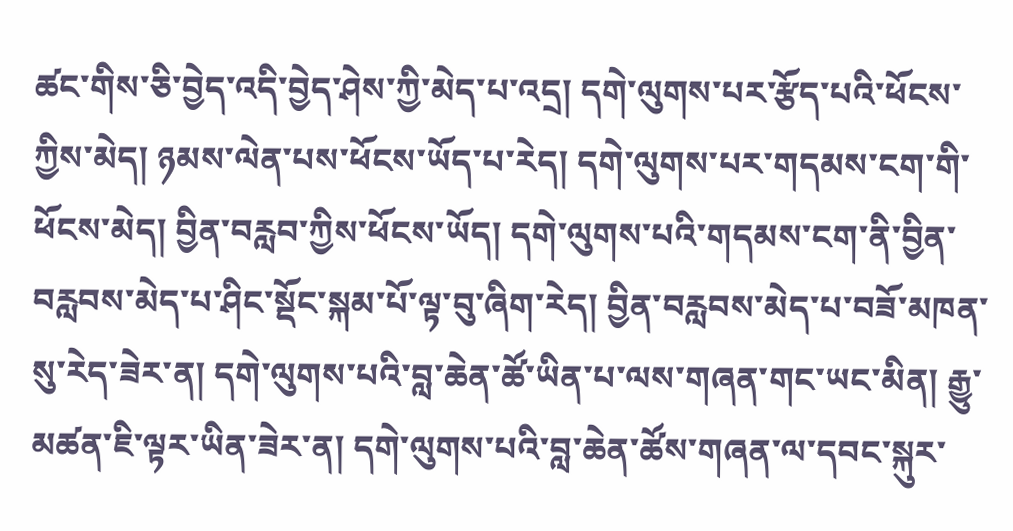ཚང་གིས་ཅི་བྱེད་འདི་བྱེད་ཤེས་ཀྱི་མེད་པ་འདྲ། དགེ་ལུགས་པར་རྩོད་པའི་ཕོངས་ཀྱིས་མེད། ཉམས་ལེན་པས་ཕོངས་ཡོད་པ་རེད། དགེ་ལུགས་པར་གདམས་ངག་གི་ཕོངས་མེད། བྱིན་བརླབ་ཀྱིས་ཕོངས་ཡོད། དགེ་ལུགས་པའི་གདམས་ངག་ནི་བྱིན་བརླབས་མེད་པ་ཤིང་སྡོང་སྐམ་པོ་ལྟ་བུ་ཞིག་རེད། བྱིན་བརླབས་མེད་པ་བཟོ་མཁན་སུ་རེད་ཟེར་ན། དགེ་ལུགས་པའི་བླ་ཆེན་ཚོ་ཡིན་པ་ལས་གཞན་གང་ཡང་མིན། རྒྱུ་མཚན་ཇི་ལྟར་ཡིན་ཟེར་ན། དགེ་ལུགས་པའི་བླ་ཆེན་ཚོས་གཞན་ལ་དབང་སྐུར་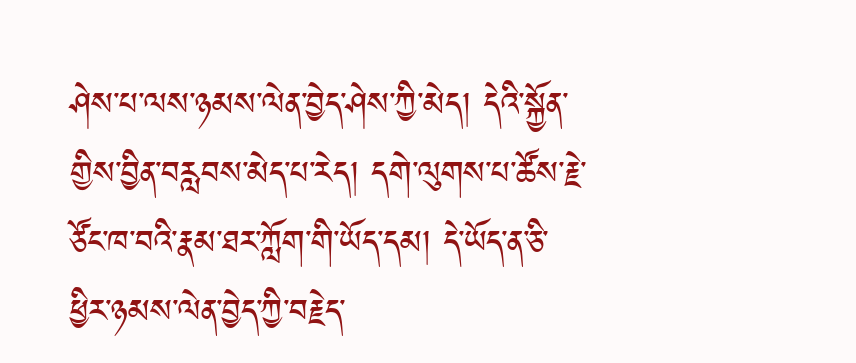ཤེས་པ་ལས་ཉམས་ལེན་བྱེད་ཤེས་ཀྱི་མེད། དེའི་སྐྱོན་གྱིས་བྱིན་བརླབས་མེད་པ་རེད། དགེ་ལུགས་པ་ཚོས་རྗེ་ཙོང་ཁ་བའི་རྣམ་ཐར་ཀློག་གི་ཡོད་དམ། དེ་ཡོད་ན་ཅི་ཕྱིར་ཉམས་ལེན་བྱེད་ཀྱི་བརྗེད་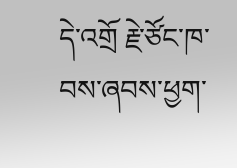དེ་འགྲོ རྗེ་ཙོང་ཁ་བས་ཞབས་ཕྱག་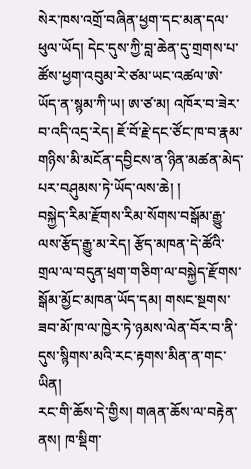སེར་ཁས་འགྲོ་བཞིན་ཕྱག་དང་མན་དལ་ཕུལ་ཡོད། དེང་དུས་ཀྱི་བླ་ཆེན་དུ་གྲགས་པ་ཚོས་ཕྱག་འབུམ་རེ་ཙམ་ཡང་འཚལ་ཨེ་ཡོད་ན་སྙམ་ཀི་ཡ། ཨ་ཙ་མ། འཁོར་བ་ཟེར་བ་འདི་འདྲ་རེད། ཇོ་བོ་རྗེ་དང་ཙོང་ཁ་བ་རྣམ་གཉིས་མི་མངོན་དབྱིངས་ན་ཉིན་མཚན་མེད་པར་བཤུམས་ཏེ་ཡོད་ལས་ཆེ། །
བསྐྱེད་རིམ་རྫོགས་རིམ་སོགས་བསྒོམ་རྒྱུ་ལས་རྩོད་རྒྱུ་མ་རེད། རྩོད་མཁན་དེ་ཚོའི་གྲལ་ལ་བདུན་ཕྲག་གཅིག་ལ་བསྐྱེད་རྫོགས་སྒོམ་མྱོང་མཁན་ཡོད་དམ། གསང་སྔགས་ཟབ་མོ་ཁ་ལ་ཁྱེར་ཏེ་ཉམས་ལེན་བོར་བ་ནི་དུས་སྙིགས་མའི་རང་རྟགས་མིན་ན་གང་ཡིན།
རང་གི་ཆོས་དེ་གྱིས། གཞན་ཆོས་ལ་བརྟེན་ནས། ཁ་སྡིག་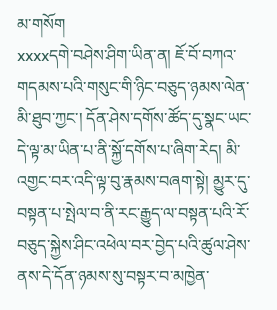མ་གསོག
xxxxདགེ་བཤེས་ཤིག་ཡིན་ན། ཇོ་བོ་བཀའ་གདམས་པའི་གསུང་གི་ཉིང་བཅུད་ཉམས་ལེན་མི་ཐུབ་ཀྱང་། དོན་ཤེས་དགོས་ཚོད་དུ་སྣང་ཡང་དེ་ལྟ་མ་ཡིན་པ་ནི་སྐྱོ་དགོས་པ་ཞིག་རེད། མི་འགྱང་བར་འདི་ལྟ་བུ་རྣམས་བཞག་སྟེ། མྱུར་དུ་བསྟན་པ་སྤེལ་བ་ནི་རང་རྒྱུད་ལ་བསྟན་པའི་རོ་བཅུད་སྐྱེས་ཤིང་འཕེལ་བར་བྱེད་པའི་ཚུལ་ཤེས་ནས་དེ་དོན་ཉམས་སུ་བསྟར་བ་མཁྱེན་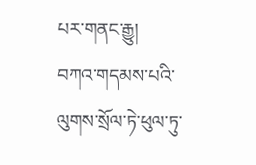པར་གནང་རྒྱུ།
བཀའ་གདམས་པའི་ལུགས་སྲོལ་ཏེ་ཕུལ་ཏུ་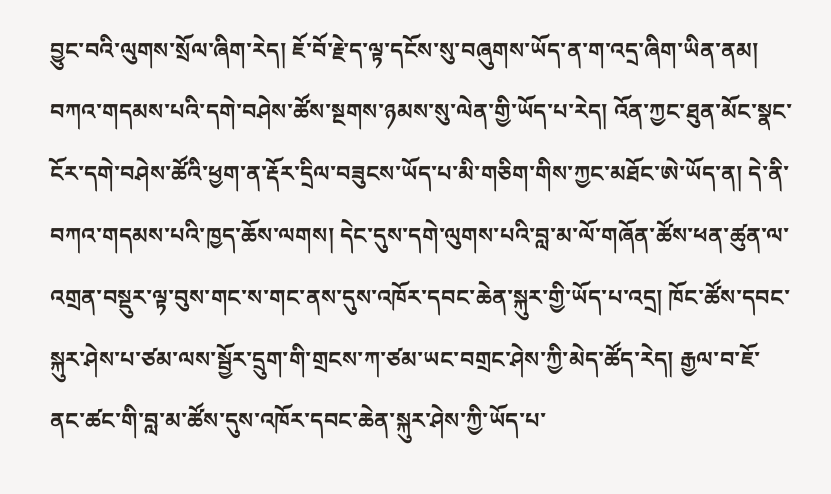བྱུང་བའི་ལུགས་སྲོལ་ཞིག་རེད། ཇོ་བོ་རྗེ་ད་ལྟ་དངོས་སུ་བཞུགས་ཡོད་ན་ག་འདྲ་ཞིག་ཡིན་ནམ། བཀའ་གདམས་པའི་དགེ་བཤེས་ཚོས་སྔགས་ཉམས་སུ་ལེན་གྱི་ཡོད་པ་རེད། འོན་ཀྱང་ཐུན་མོང་སྣང་ངོར་དགེ་བཤེས་ཚོའི་ཕྱག་ན་རྡོར་དྲིལ་བཟུངས་ཡོད་པ་མི་གཅིག་གིས་ཀྱང་མཐོང་ཨེ་ཡོད་ན། དེ་ནི་བཀའ་གདམས་པའི་ཁྱད་ཆོས་ལགས། དེང་དུས་དགེ་ལུགས་པའི་བླ་མ་ལོ་གཞོན་ཚོས་ཕན་ཚུན་ལ་འགྲན་བསྡུར་ལྟ་བུས་གང་ས་གང་ནས་དུས་འཁོར་དབང་ཆེན་སྐུར་གྱི་ཡོད་པ་འདྲ། ཁོང་ཚོས་དབང་སྐུར་ཤེས་པ་ཙམ་ལས་སྦྱོར་དྲུག་གི་གྲངས་ཀ་ཙམ་ཡང་བགྲང་ཤེས་ཀྱི་མེད་ཚོད་རེད། རྒྱལ་བ་ཇོ་ནང་ཚང་གི་བླ་མ་ཚོས་དུས་འཁོར་དབང་ཆེན་སྐུར་ཤེས་ཀྱི་ཡོད་པ་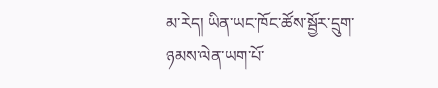མ་རེད། ཡིན་ཡང་ཁོང་ཚོས་སྦྱོར་དྲུག་ཉམས་ལེན་ཡག་པོ་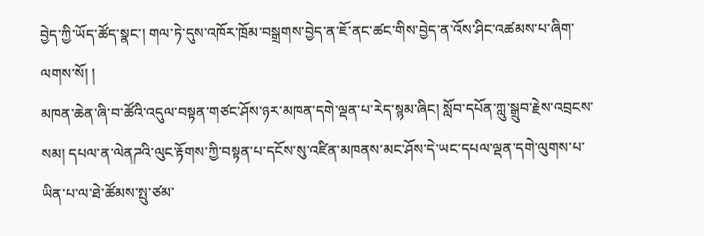བྱེད་ཀྱི་ཡོད་ཚོད་སྣང་། གལ་ཏེ་དུས་འཁོར་ཁྲོམ་བསྒྲགས་བྱེད་ན་ཇོ་ནང་ཚང་གིས་བྱེད་ན་འོས་ཤིང་འཚམས་པ་ཞིག་ལགས་སོ། །
མཁན་ཆེན་ཞི་བ་ཚོའི་འདུལ་བསྟན་གཙང་ཤོས་ཉར་མཁན་དགེ་ལྡན་པ་རེད་སྙམ་ཞིང། སློབ་དཔོན་ཀླུ་སྒྲུབ་རྗེས་འབྲངས་སམ། དཔལ་ན་ལེནཌའི་ལུང་རྟོགས་ཀྱི་བསྟན་པ་དངོས་སུ་འཛིན་མཁནས་མང་ཤོས་དེ་ཡང་དཔལ་ལྡན་དགེ་ལུགས་པ་ཡིན་པ་ལ་ཐེ་ཚོམས་སྤུ་ཙམ་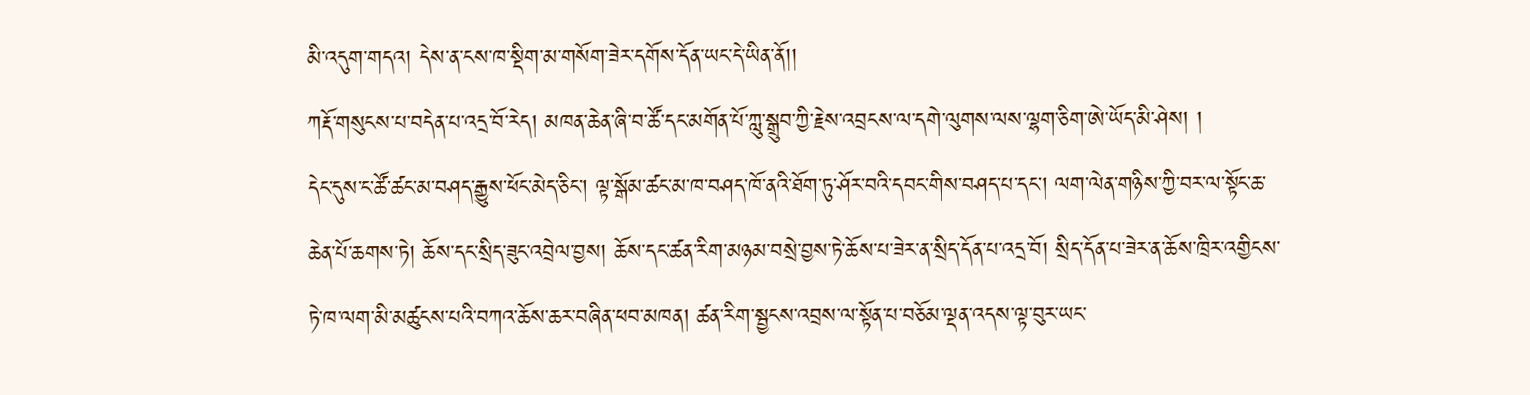མི་འདུག་གདའ། དེས་ན་ངས་ཁ་སྡིག་མ་གསོག་ཟེར་དགོས་དོན་ཡང་དེ་ཡིན་ནོ།།
ཀརྡོ་གསུངས་པ་བདེན་པ་འདྲ་བོ་རེད། མཁན་ཆེན་ཞི་བ་ཚོ་དང་མགོན་པོ་ཀླུ་སྒྲུབ་ཀྱི་རྗེས་འབྲངས་ལ་དགེ་ལུགས་ལས་ལྷག་ཅིག་ཨེ་ཡོད་མི་ཤེས། །
དེང་དུས་ང་ཚོ་ཚང་མ་བཤད་རྒྱུས་ཕོང་མེད་ཅིང་། ལྟ་སྒོམ་ཚང་མ་ཁ་བཤད་ཁོ་ནའི་ཐོག་ཏུ་ཤོར་བའི་དབང་གིས་བཤད་པ་དང་། ལག་ལེན་གཉིས་ཀྱི་བར་ལ་སྟོང་ཆ་ཆེན་པོ་ཆགས་ཏེ། ཆོས་དང་སྲིད་ཟུང་འབྲེལ་བྱས། ཆོས་དང་ཚན་རིག་མཉམ་བསྲེ་བྱས་ཏེ་ཆོས་པ་ཟེར་ན་སྲིད་དོན་པ་འདྲ་བོ། སྲིད་དོན་པ་ཟེར་ན་ཆོས་ཁྲིར་འགྱིངས་ཏེ་ཁ་ལག་མི་མཚུངས་པའི་བཀའ་ཆོས་ཆར་བཞིན་ཕབ་མཁན། ཚན་རིག་སྦྱངས་འབྲས་ལ་སྟོན་པ་བཅོམ་ལྡན་འདས་ལྟ་བུར་ཡང་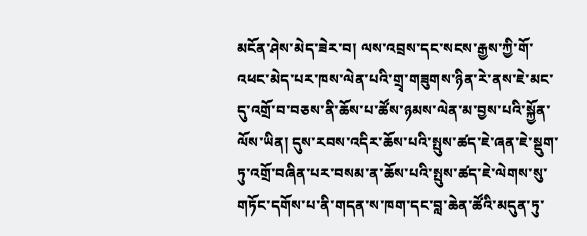མངོན་ཤེས་མེད་ཟེར་བ། ལས་འབྲས་དང་སངས་རྒྱས་ཀྱི་གོ་འཕང་མེད་པར་ཁས་ལེན་པའི་གྲྭ་གཟུགས་ཉིན་རེ་ནས་ཇེ་མང་དུ་འགྲོ་བ་བཅས་ནི་ཆོས་པ་ཚོས་ཉམས་ལེན་མ་བྱས་པའི་སྐྱོན་ལོས་ཡིན། དུས་རབས་འདིར་ཆོས་པའི་སྤུས་ཚད་ཇེ་ཞན་ཇེ་སྡུག་ཏུ་འགྲོ་བཞིན་པར་བསམ་ན་ཆོས་པའི་སྤུས་ཚད་ཇེ་ལེགས་སུ་གཏོང་དགོས་པ་ནི་གདན་ས་ཁག་དང་བླ་ཆེན་ཚོའི་མདུན་ཏུ་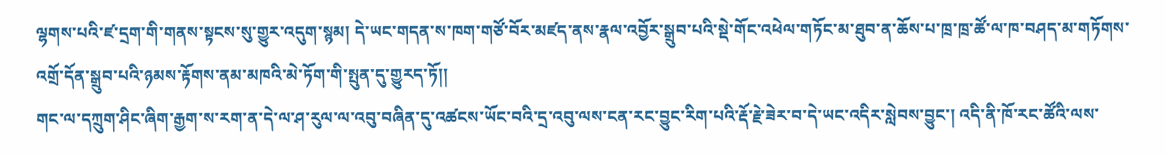ལྷགས་པའི་ཛ་དྲག་གི་གནས་སྟངས་སུ་གྱུར་འདུག་སྙམ། དེ་ཡང་གདན་ས་ཁག་གཙོ་བོར་མཛད་ནས་རྣལ་འབྱོར་སྒྲུབ་པའི་སྡེ་གོང་འཕེལ་གཏོང་མ་ཐུབ་ན་ཆོས་པ་ཁྲ་ཁྲ་ཚོ་ལ་ཁ་བཤད་མ་གཏོགས་འགྲོ་དོན་སྒྲུབ་པའི་ཉམས་རྟོགས་ནམ་མཁའི་མེ་ཏོག་གི་སྤུན་དུ་གྱུརད་ཏོ།།
གང་ལ་དཀྲུག་ཤིང་ཞིག་རྒྱག་ས་རག་ན་དེ་ལ་ཤ་རུལ་ལ་འབུ་བཞིན་དུ་འཚངས་ཡོང་བའི་དྲ་འབུ་ལས་ངན་རང་བྱུང་རིག་པའི་རྡོ་རྗེ་ཟེར་བ་དེ་ཡང་འདིར་སླེབས་བྱུང་། འདི་ནི་ཁོ་རང་ཚོའི་ལས་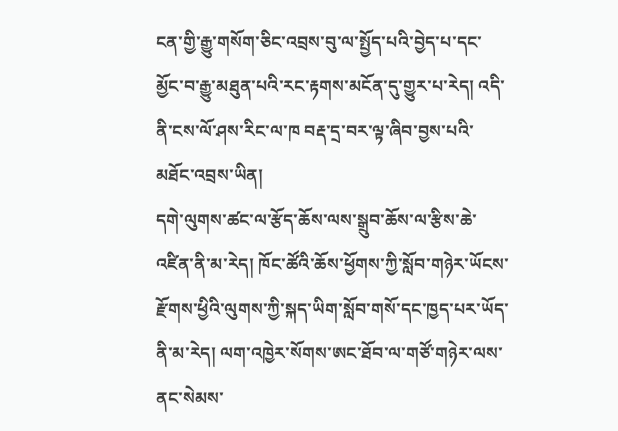ངན་གྱི་རྒྱུ་གསོག་ཅིང་འབྲས་བུ་ལ་སྤྱོད་པའི་བྱེད་པ་དང་མྱོང་བ་རྒྱུ་མཐུན་པའི་རང་རྟགས་མངོན་དུ་གྱུར་པ་རེད། འདི་ནི་ངས་ལོ་ཤས་རིང་ལ་ཁ བརྡ་དྲ་བར་ལྟ་ཞིབ་བྱས་པའི་མཐོང་འབྲས་ཡིན།
དགེ་ལུགས་ཚང་ལ་རྩོད་ཆོས་ལས་སྒྲུབ་ཆོས་ལ་རྩིས་ཆེ་འཛིན་ནི་མ་རེད། ཁོང་ཚོའི་ཆོས་ཕྱོགས་ཀྱི་སློབ་གཉེར་ཡོངས་རྫོགས་ཕྱིའི་ལུགས་ཀྱི་སྐད་ཡིག་སློབ་གསོ་དང་ཁྱད་པར་ཡོད་ནི་མ་རེད། ལག་འཁྱེར་སོགས་ཨང་ཐོབ་ལ་གཙོ་གཉེར་ལས་ནང་སེམས་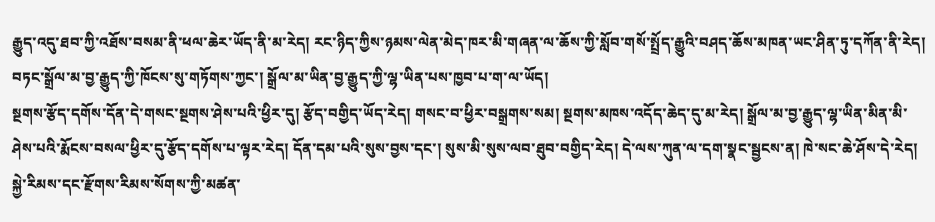རྒྱུད་འདུ་ཐབ་ཀྱི་འཐོས་བསམ་ནི་ཕལ་ཆེར་ཡོད་ནི་མ་རེད། རང་ཉིད་ཀྱིས་ཉམས་ལེན་མེད་ཁར་མི་གཞན་ལ་ཆོས་ཀྱི་སློབ་གསོ་སྤྲོད་རྒྱུའི་བཤད་ཆོས་མཁན་ཡང་ཤིན་ཏུ་དཀོན་ནི་རེད།
བཏང་སྒྲོལ་མ་བྱ་རྒྱུད་ཀྱི་ཁོངས་སུ་གཏོགས་ཀྱང་། སྒྲོལ་མ་ཡིན་བྱ་རྒྱུད་ཀྱི་ལྷ་ཡིན་པས་ཁྱབ་པ་ག་ལ་ཡོད།
སྔགས་རྩོད་དགོས་དོན་དེ་གསང་སྔགས་ཤེས་པའི་ཕྱིར་དུ། རྩོད་བགྱིད་ཡོད་རེད། གསང་བ་ཕྱིར་བསྒྲགས་སམ། སྔགས་མཁས་འདོད་ཆེད་དུ་མ་རེད། སྒྲོལ་མ་བྱ་རྒྱུད་ལྷ་ཡིན་མིན་མི་ཤེས་པའི་རྨོངས་བསལ་ཕྱིར་དུ་རྩོད་དགོས་པ་ལྟར་རེད། དོན་དམ་པའི་སུས་བྱས་དང་། སུས་མི་སུས་ལབ་ཐུབ་བགྱིད་རེད། དེ་ལས་ཀུན་ལ་དག་སྣང་སྦྱངས་ན། ཁེ་སང་ཆེ་ཤོས་དེ་རེད།
སྐྱེ་རིམས་དང་རྫོགས་རིམས་སོགས་ཀྱི་མཚན་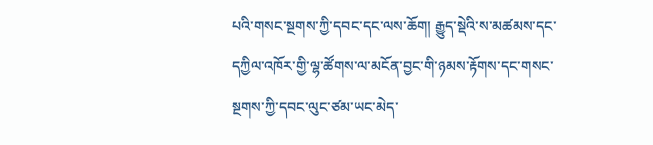པའི་གསང་སྔགས་ཀྱི་དབང་དང་ལས་ཆོག། རྒྱུད་སྡེའི་ས་མཚམས་དང་དཀྱིལ་འཁོར་གྱི་ལྷ་ཚོགས་ལ་མངོན་བྱང་གི་ཉམས་རྟོགས་དང་གསང་སྔགས་ཀྱི་དབང་ལུང་ཙམ་ཡང་མེད་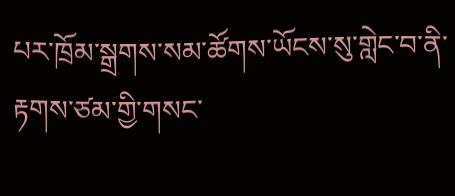པར་ཁྲོམ་སྒྲགས་སམ་ཚོགས་ཡོངས་སུ་གླེང་བ་ནི་རྟགས་ཙམ་གྱི་གསང་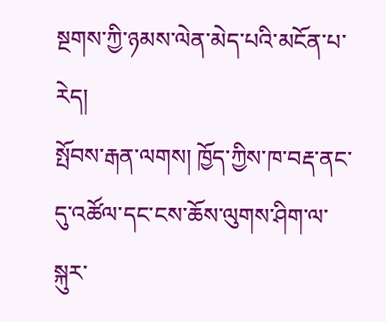སྔགས་ཀྱི་ཉམས་ལེན་མེད་པའི་མངོན་པ་རེད།
སྤོབས་རྒན་ལགས། ཁྱོད་ཀྱིས་ཁ་བརྡ་ནང་དུ་འཚོལ་དང་ངས་ཆོས་ལུགས་ཤིག་ལ་སྐུར་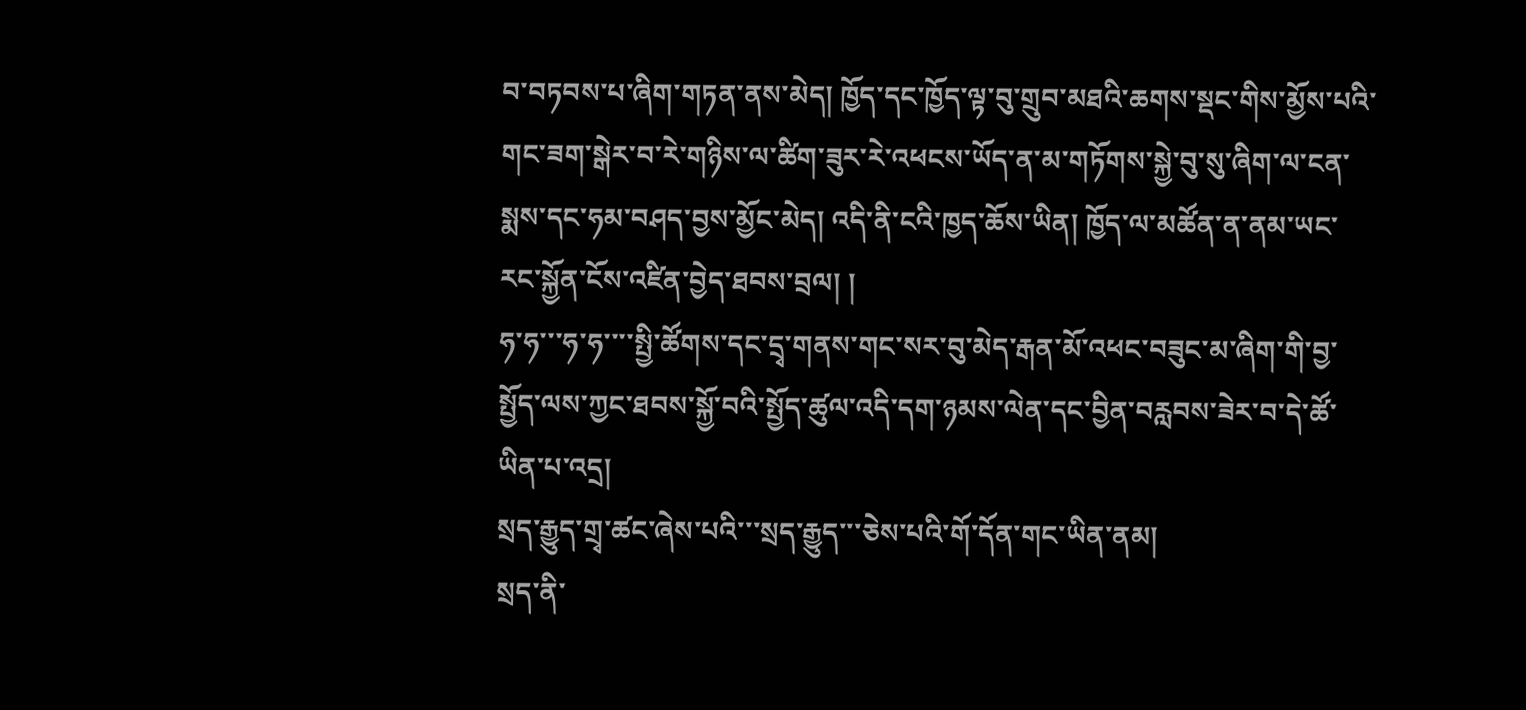བ་བཏབས་པ་ཞིག་གཏན་ནས་མེད། ཁྱོད་དང་ཁྱོད་ལྟ་བུ་གྲུབ་མཐའི་ཆགས་སྡང་གིས་མྱོས་པའི་གང་ཟག་སྒེར་བ་རེ་གཉིས་ལ་ཚིག་ཟུར་རེ་འཕངས་ཡོད་ན་མ་གཏོགས་སྐྱེ་བུ་སུ་ཞིག་ལ་ངན་སྨས་དང་ཧམ་བཤད་བྱས་མྱོང་མེད། འདི་ནི་ངའི་ཁྱད་ཆོས་ཡིན། ཁྱོད་ལ་མཚོན་ན་ནམ་ཡང་རང་སྐྱོན་ངོས་འཛིན་བྱེད་ཐབས་བྲལ། །
ཧ་ཧ་་་ཧ་ཧ་་་་སྤྱི་ཚོགས་དང་དྲྭ་གནས་གང་སར་བུ་མེད་རྒན་མོ་འཕང་བཟུང་མ་ཞིག་གི་བྱ་སྤྱོད་ལས་ཀྱང་ཐབས་སྐྱོ་བའི་སྤྱོད་ཚུལ་འདི་དག་ཉམས་ལེན་དང་བྱིན་བརླབས་ཟེར་བ་དེ་ཚོ་ཡིན་པ་འདྲ།
སྲད་རྒྱུད་གྲྭ་ཚང་ཞེས་པའི་་་སྲད་རྒྱུད་་་ཅེས་པའི་གོ་དོན་གང་ཡིན་ནམ།
སྲད་ནི་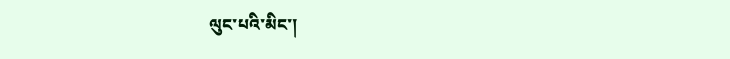ལུང་པའི་མིང་།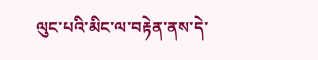ལུང་པའི་མིང་ལ་བརྟེན་ནས་དེ་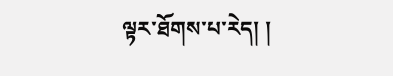ལྟར་ཐོགས་པ་རེད། །